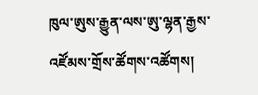ཁུལ་ཨུས་རྒྱུན་ལས་ཨུ་ལྷན་རྒྱས་འཛོམས་གྲོས་ཚོགས་འཚོགས།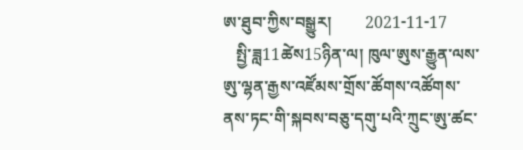ཨ་ཐུབ་ཀྱིས་བསྒྱུར།        2021-11-17
   སྤྱི་ཟླ11ཚེས15ཉིན་ལ། ཁུལ་ཨུས་རྒྱུན་ལས་ཨུ་ལྷན་རྒྱས་འཛོམས་གྲོས་ཚོགས་འཚོགས་ནས་ཏང་གི་སྐབས་བཅུ་དགུ་པའི་ཀྲུང་ཨུ་ཚང་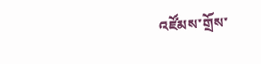འཛོམས་གྲོས་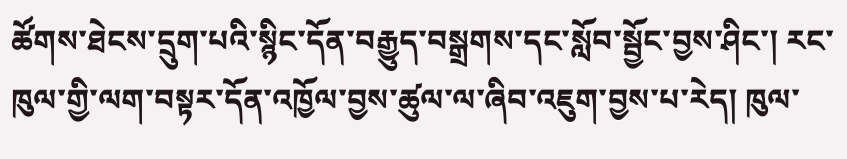ཚོགས་ཐེངས་དྲུག་པའི་སྙིང་དོན་བརྒྱུད་བསྒྲགས་དང་སློབ་སྦྱོང་བྱས་ཤིང་། རང་ཁུལ་གྱི་ལག་བསྟར་དོན་འཁྱོལ་བྱས་ཚུལ་ལ་ཞིབ་འཇུག་བྱས་པ་རེད། ཁུལ་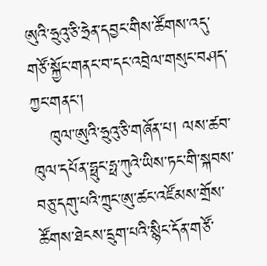ཨུའི་ཧྲུའུ་ཅི་ཧྲེན་དབྱང་གིས་ཚོགས་འདུ་གཙོ་སྐྱོང་གནང་བ་དང་འབྲེལ་གསུང་བཤད་ཀྱང་གནང་།
   ཁུལ་ཨུའི་ཧྲུའུ་ཅི་གཞོན་པ། ལས་ཚབ་ཁུལ་དཔོན་ཧྥུང་ཧྥ་ཀུའེ་ཡིས་ཏང་གི་སྐབས་བཅུ་དགུ་པའི་ཀྲུང་ཨུ་ཚང་འཛོམས་གྲོས་ཚོགས་ཐེངས་དྲུག་པའི་སྙིང་དོན་གཙོ་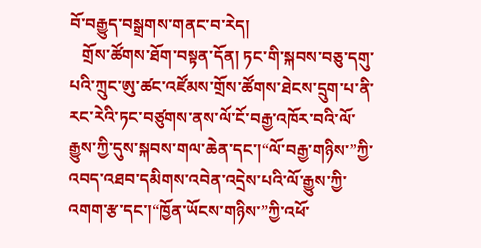བོ་བརྒྱུད་བསྒྲགས་གནང་བ་རེད།
   གྲོས་ཚོགས་ཐོག་བསྟན་དོན། ཏང་གི་སྐབས་བཅུ་དགུ་པའི་ཀྲུང་ཨུ་ཚང་འཛོམས་གྲོས་ཚོགས་ཐེངས་དྲུག་པ་ནི་རང་རེའི་ཏང་བཙུགས་ནས་ལོ་ངོ་བརྒྱ་འཁོར་བའི་ལོ་རྒྱུས་ཀྱི་དུས་སྐབས་གལ་ཆེན་དང་།“ལོ་བརྒྱ་གཉིས་”ཀྱི་འབད་འཐབ་དམིགས་འབེན་འདྲེས་པའི་ལོ་རྒྱུས་ཀྱི་འགག་རྩ་དང་།“ཁྱོན་ཡོངས་གཉིས་”ཀྱི་འཕོ་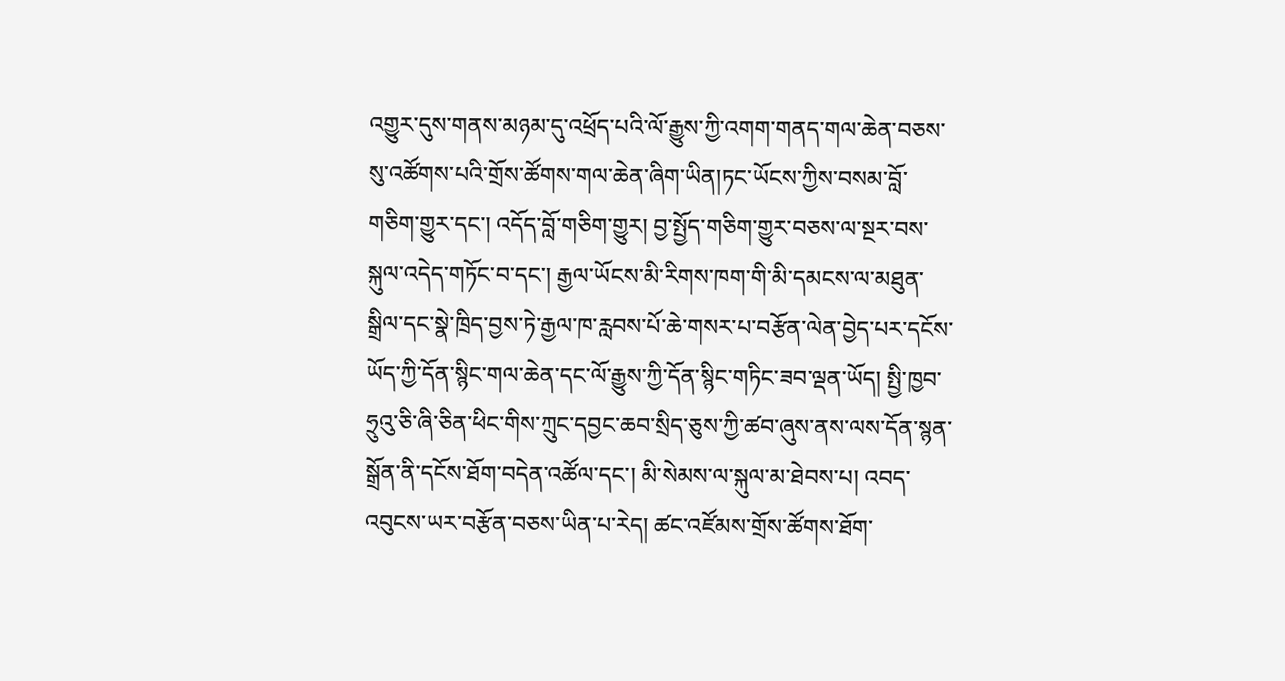འགྱུར་དུས་གནས་མཉམ་དུ་འཕྲོད་པའི་ལོ་རྒྱུས་ཀྱི་འགག་གནད་གལ་ཆེན་བཅས་སུ་འཚོགས་པའི་གྲོས་ཚོགས་གལ་ཆེན་ཞིག་ཡིན།ཏང་ཡོངས་ཀྱིས་བསམ་བློ་གཅིག་གྱུར་དང་། འདོད་བློ་གཅིག་གྱུར། བྱ་སྤྱོད་གཅིག་གྱུར་བཅས་ལ་སྔར་བས་སྐུལ་འདེད་གཏོང་བ་དང་། རྒྱལ་ཡོངས་མི་རིགས་ཁག་གི་མི་དམངས་ལ་མཐུན་སྒྲིལ་དང་སྣེ་ཁྲིད་བྱས་ཏེ་རྒྱལ་ཁ་རླབས་པོ་ཆེ་གསར་པ་བརྩོན་ལེན་བྱེད་པར་དངོས་ཡོད་ཀྱི་དོན་སྙིང་གལ་ཆེན་དང་ལོ་རྒྱུས་ཀྱི་དོན་སྙིང་གཏིང་ཟབ་ལྡན་ཡོད། སྤྱི་ཁྱབ་ཧྲུའུ་ཅི་ཞི་ཅིན་ཕིང་གིས་ཀྲུང་དབྱང་ཆབ་སྲིད་ཅུས་ཀྱི་ཚབ་ཞུས་ནས་ལས་དོན་སྙན་སྒྲོན་ནི་དངོས་ཐོག་བདེན་འཚོལ་དང་། མི་སེམས་ལ་སྐུལ་མ་ཐེབས་པ། འབད་འབུངས་ཡར་བརྩོན་བཅས་ཡིན་པ་རེད། ཚང་འཛོམས་གྲོས་ཚོགས་ཐོག་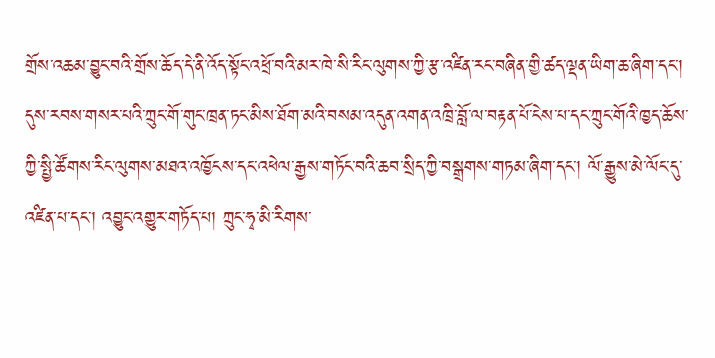གྲོས་འཆམ་བྱུང་བའི་གྲོས་ཆོད་དེ་ནི་འོད་སྟོང་འཕྲོ་བའི་མར་ཁེ་སི་རིང་ལུགས་ཀྱི་རྩ་འཛིན་རང་བཞིན་གྱི་ཚད་ལྡན་ཡིག་ཆ་ཞིག་དང་། དུས་རབས་གསར་པའི་ཀྲུང་གོ་གུང་ཁྲན་ཏང་མིས་ཐོག་མའི་བསམ་འདུན་འགན་འཁྲི་བློ་ལ་བརྟན་པོ་ངེས་པ་དང་ཀྲུང་གོའི་ཁྱད་ཆོས་ཀྱི་སྤྱི་ཚོགས་རིང་ལུགས་མཐའ་འཁྱོངས་དང་འཕེལ་རྒྱས་གཏོང་བའི་ཆབ་སྲིད་ཀྱི་བསྒྲགས་གཏམ་ཞིག་དང་། ལོ་རྒྱུས་མེ་ལོང་དུ་འཛིན་པ་དང་། འབྱུང་འགྱུར་གཏོད་པ། ཀྲུང་ཧྭ་མི་རིགས་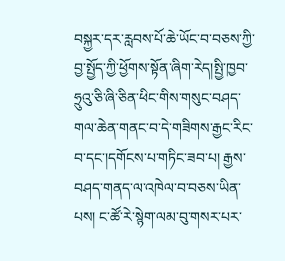བསྐྱར་དར་རླབས་པོ་ཆེ་ཡོང་བ་བཅས་ཀྱི་བྱ་སྤྱོད་ཀྱི་ཕྱོགས་སྟོན་ཞིག་རེད།སྤྱི་ཁྱབ་ཧྲུའུ་ཅི་ཞི་ཅིན་ཕིང་གིས་གསུང་བཤད་གལ་ཆེན་གནང་བ་དེ་གཟིགས་རྒྱང་རིང་བ་དང་།དགོངས་པ་གཏིང་ཟབ་པ། རྒྱས་བཤད་གནད་ལ་འཁེལ་བ་བཅས་ཡིན་པས། ང་ཚོ་རེ་སྙེག་ལམ་བུ་གསར་པར་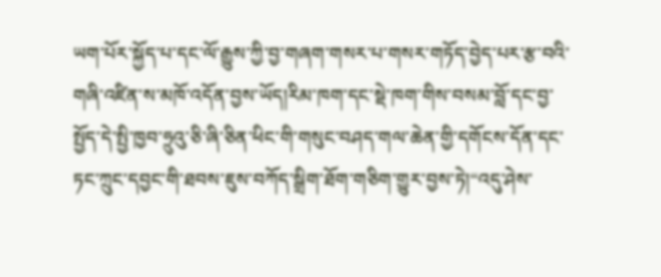ཡག་པོར་སྐྱོད་པ་དང་ལོ་རྒྱུས་ཀྱི་བྱ་གཞག་གསར་པ་གསར་གཏོད་བྱེད་པར་རྩ་བའི་གཞི་འཛིན་ས་མཁོ་འདོན་བྱས་ཡོད།རིམ་ཁག་དང་སྡེ་ཁག་གིས་བསམ་བློ་དང་བྱ་སྤྱོད་དེ་སྤྱི་ཁྱབ་ཧྲུའུ་ཅི་ཞི་ཅིན་ཕིང་གི་གསུང་བཤད་གལ་ཆེན་གྱི་དགོངས་དོན་དང་ཏང་ཀྲུང་དབྱང་གི་ཐབས་ཇུས་བཀོད་སྒྲིག་ཐོག་གཅིག་གྱུར་བྱས་ཏེ།“འདུ་ཤེས་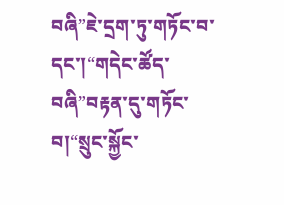བཞི”ཇེ་དྲག་ཏུ་གཏོང་བ་དང་།“གདེང་ཚོད་བཞི”བརྟན་དུ་གཏོང་བ།“སྲུང་སྐྱོང་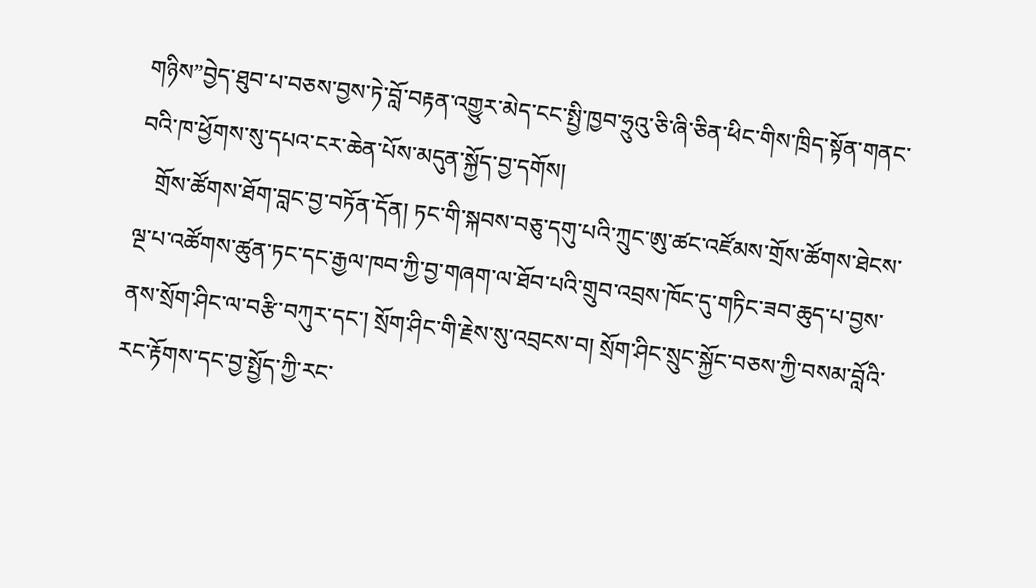གཉིས”བྱེད་ཐུབ་པ་བཅས་བྱས་ཏེ་བློ་བརྟན་འགྱུར་མེད་ངང་སྤྱི་ཁྱབ་ཧྲུའུ་ཅི་ཞི་ཅིན་ཕིང་གིས་ཁྲིད་སྟོན་གནང་བའི་ཁ་ཕྱོགས་སུ་དཔའ་ངར་ཆེན་པོས་མདུན་སྐྱོད་བྱ་དགོས།
   གྲོས་ཚོགས་ཐོག་བླང་བྱ་བཏོན་དོན། ཏང་གི་སྐབས་བཅུ་དགུ་པའི་ཀྲུང་ཨུ་ཚང་འཛོམས་གྲོས་ཚོགས་ཐེངས་ལྔ་པ་འཚོགས་ཚུན་ཏང་དང་རྒྱལ་ཁབ་ཀྱི་བྱ་གཞག་ལ་ཐོབ་པའི་གྲུབ་འབྲས་ཁོང་དུ་གཏིང་ཟབ་ཆུད་པ་བྱས་ནས་སྲོག་ཤིང་ལ་བརྩི་བཀུར་དང་། སྲོག་ཤིང་གི་རྗེས་སུ་འབྲངས་བ། སྲོག་ཤིང་སྲུང་སྐྱོང་བཅས་ཀྱི་བསམ་བློའི་རང་རྟོགས་དང་བྱ་སྤྱོད་ཀྱི་རང་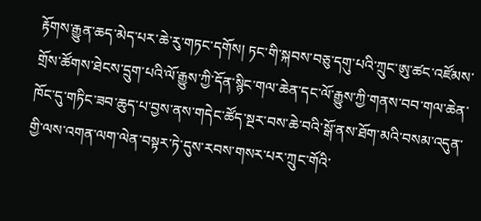རྟོགས་རྒྱུན་ཆད་མེད་པར་ཆེ་རུ་གཏང་དགོས། ཏང་གི་སྐབས་བཅུ་དགུ་པའི་ཀྲུང་ཨུ་ཚང་འཛོམས་གྲོས་ཚོགས་ཐེངས་དྲུག་པའི་ལོ་རྒྱུས་ཀྱི་དོན་སྙིང་གལ་ཆེན་དང་ལོ་རྒྱུས་ཀྱི་གནས་བབ་གལ་ཆེན་ཁོང་དུ་གཏིང་ཟབ་ཆུད་པ་བྱས་ནས་གདེང་ཚོད་སྔར་བས་ཆེ་བའི་སྒོ་ནས་ཐོག་མའི་བསམ་འདུན་གྱི་ལས་འགན་ལག་ལེན་བསྟར་ཏེ་དུས་རབས་གསར་པར་ཀྲུང་གོའི་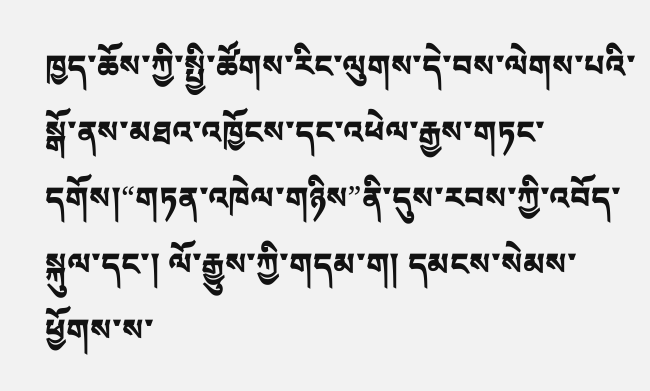ཁྱད་ཆོས་ཀྱི་སྤྱི་ཚོགས་རིང་ལུགས་དེ་བས་ལེགས་པའི་སྒོ་ནས་མཐའ་འཁྱོངས་དང་འཕེལ་རྒྱས་གཏང་དགོས།“གཏན་འཁེལ་གཉིས”ནི་དུས་རབས་ཀྱི་འབོད་སྐུལ་དང་། ལོ་རྒྱུས་ཀྱི་གདམ་ག། དམངས་སེམས་ཕྱོགས་ས་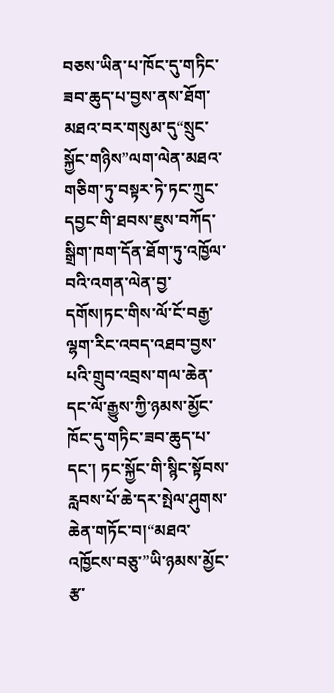བཅས་ཡིན་པ་ཁོང་དུ་གཏིང་ཟབ་ཆུད་པ་བྱས་ནས་ཐོག་མཐའ་བར་གསུམ་དུ“སྲུང་སྐྱོང་གཉིས”ལག་ལེན་མཐའ་གཅིག་ཏུ་བསྟར་ཏེ་ཏང་ཀྲུང་དབྱང་གི་ཐབས་ཇུས་བཀོད་སྒྲིག་ཁག་དོན་ཐོག་ཏུ་འཁྱོལ་བའི་འགན་ལེན་བྱ་དགོས།ཏང་གིས་ལོ་ངོ་བརྒྱ་ལྷག་རིང་འབད་འཐབ་བྱས་པའི་གྲུབ་འབྲས་གལ་ཆེན་དང་ལོ་རྒྱུས་ཀྱི་ཉམས་མྱོང་ཁོང་དུ་གཏིང་ཟབ་ཆུད་པ་དང་། ཏང་སྐྱོང་གི་སྙིང་སྟོབས་རླབས་པོ་ཆེ་དར་སྤེལ་ཤུགས་ཆེན་གཏོང་བ།“མཐའ་འཁྱོངས་བཅུ་”ཡི་ཉམས་མྱོང་རྩ་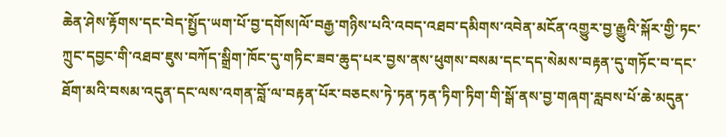ཆེན་ཤེས་རྟོགས་དང་བེད་སྤྱོད་ཡག་པོ་བྱ་དགོས།ལོ་བརྒྱ་གཉིས་པའི་འབད་འཐབ་དམིགས་འབེན་མངོན་འགྱུར་བྱ་རྒྱུའི་སྐོར་གྱི་ཏང་ཀྲུང་དབྱང་གི་འཐབ་ཇུས་བཀོད་སྒྲིག་ཁོང་དུ་གཏིང་ཟབ་ཆུད་པར་བྱས་ནས་ཕུགས་བསམ་དང་དད་སེམས་བརྟན་དུ་གཏོང་བ་དང་ཐོག་མའི་བསམ་འདུན་དང་ལས་འགན་བློ་ལ་བརྟན་པོར་བཅངས་ཏེ་ཏན་ཏན་ཏིག་ཏིག་གི་སྒོ་ནས་བྱ་གཞག་རླབས་པོ་ཆེ་མདུན་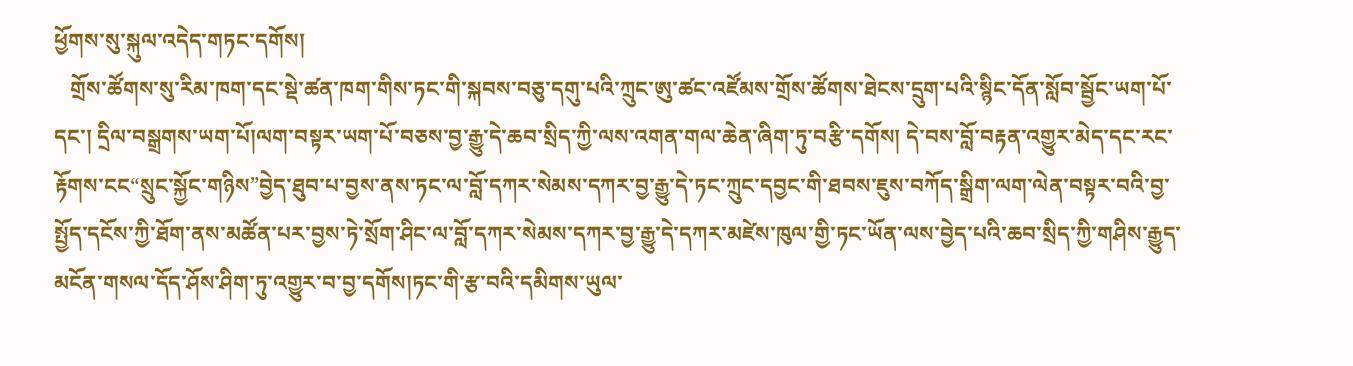ཕྱོགས་སུ་སྐུལ་འདེད་གཏང་དགོས།
   གྲོས་ཚོགས་སུ་རིམ་ཁག་དང་སྡེ་ཚན་ཁག་གིས་ཏང་གི་སྐབས་བཅུ་དགུ་པའི་ཀྲུང་ཨུ་ཚང་འཛོམས་གྲོས་ཚོགས་ཐེངས་དྲུག་པའི་སྙིང་དོན་སློབ་སྦྱོང་ཡག་པོ་དང་། དྲིལ་བསྒྲགས་ཡག་པོ།ལག་བསྟར་ཡག་པོ་བཅས་བྱ་རྒྱུ་དེ་ཆབ་སྲིད་ཀྱི་ལས་འགན་གལ་ཆེན་ཞིག་ཏུ་བརྩི་དགོས། དེ་བས་བློ་བརྟན་འགྱུར་མེད་དང་རང་རྟོགས་ངང“སྲུང་སྐྱོང་གཉིས”བྱེད་ཐུབ་པ་བྱས་ནས་ཏང་ལ་བློ་དཀར་སེམས་དཀར་བྱ་རྒྱུ་དེ་ཏང་ཀྲུང་དབྱང་གི་ཐབས་ཇུས་བཀོད་སྒྲིག་ལག་ལེན་བསྟར་བའི་བྱ་སྤྱོད་དངོས་ཀྱི་ཐོག་ནས་མཚོན་པར་བྱས་ཏེ་སྲོག་ཤིང་ལ་བློ་དཀར་སེམས་དཀར་བྱ་རྒྱུ་དེ་དཀར་མཛེས་ཁུལ་གྱི་ཏང་ཡོན་ལས་བྱེད་པའི་ཆབ་སྲིད་ཀྱི་གཤིས་རྒྱུད་མངོན་གསལ་དོད་ཤོས་ཤིག་ཏུ་འགྱུར་བ་བྱ་དགོས།ཏང་གི་རྩ་བའི་དམིགས་ཡུལ་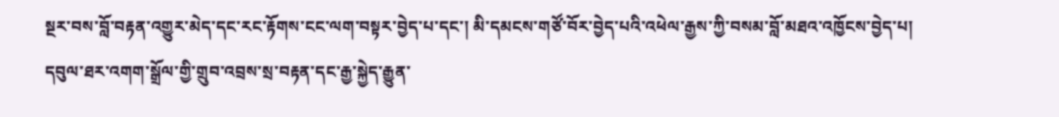སྔར་བས་བློ་བརྟན་འགྱུར་མེད་དང་རང་རྟོགས་ངང་ལག་བསྟར་བྱེད་པ་དང་། མི་དམངས་གཙོ་བོར་བྱེད་པའི་འཕེལ་རྒྱས་ཀྱི་བསམ་བློ་མཐའ་འཁྱོངས་བྱེད་པ། དབུལ་ཐར་འགག་སྒྲོལ་གྱི་གྲུབ་འབྲས་སྲ་བརྟན་དང་རྒྱ་སྐྱེད་རྒྱུན་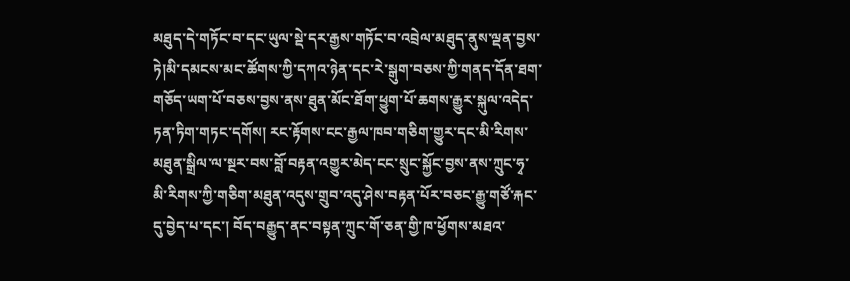མཐུད་དེ་གཏོང་བ་དང་ཡུལ་སྡེ་དར་རྒྱས་གཏོང་བ་འབྲེལ་མཐུད་ནུས་ལྡན་བྱས་ཏེ།མི་དམངས་མང་ཚོགས་ཀྱི་དཀའ་ཉེན་དང་རེ་སྒུག་བཅས་ཀྱི་གནད་དོན་ཐག་གཅོད་ཡག་པོ་བཅས་བྱས་ནས་ཐུན་མོང་ཐོག་ཕྱུག་པོ་ཆགས་རྒྱུར་སྐུལ་འདེད་ཏན་ཏིག་གཏང་དགོས། རང་རྟོགས་ངང་རྒྱལ་ཁབ་གཅིག་གྱུར་དང་མི་རིགས་མཐུན་སྒྲིལ་ལ་སྔར་བས་བློ་བརྟན་འགྱུར་མེད་ངང་སྲུང་སྐྱོང་བྱས་ནས་ཀྲུང་ཧྭ་མི་རིགས་ཀྱི་གཅིག་མཐུན་འདུས་གྲུབ་འདུ་ཤེས་བརྟན་པོར་བཅང་རྒྱུ་གཙོ་རྐང་དུ་བྱེད་པ་དང་། བོད་བརྒྱུད་ནང་བསྟན་ཀྲུང་གོ་ཅན་གྱི་ཁ་ཕྱོགས་མཐའ་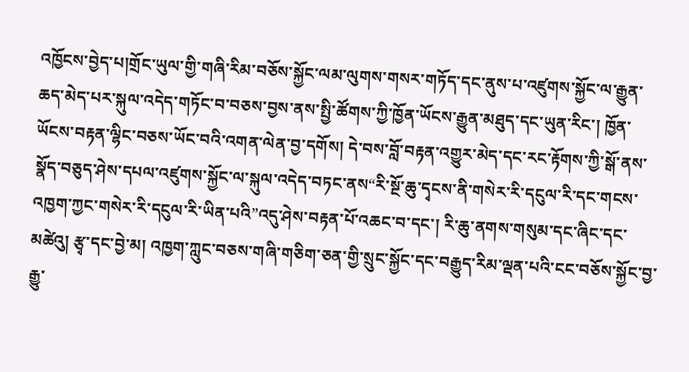འཁྱོངས་བྱེད་པ།གྲོང་ཡུལ་གྱི་གཞི་རིམ་བཅོས་སྐྱོང་ལམ་ལུགས་གསར་གཏོད་དང་ནུས་པ་འཛུགས་སྐྱོང་ལ་རྒྱུན་ཆད་མེད་པར་སྐུལ་འདེད་གཏོང་བ་བཅས་བྱས་ནས་སྤྱི་ཚོགས་ཀྱི་ཁྱོན་ཡོངས་རྒྱུན་མཐུད་དང་ཡུན་རིང་། ཁྱོན་ཡོངས་བརྟན་ལྷིང་བཅས་ཡོང་བའི་འགན་ལེན་བྱ་དགོས། དེ་བས་བློ་བརྟན་འགྱུར་མེད་དང་རང་རྟོགས་ཀྱི་སྒོ་ནས་སྣོད་བཅུད་ཤེས་དཔལ་འཛུགས་སྐྱོང་ལ་སྐུལ་འདེད་བཏང་ནས“རི་སྔོ་ཆུ་དྭངས་ནི་གསེར་རི་དངུལ་རི་དང་གངས་འཁྱག་ཀྱང་གསེར་རི་དངུལ་རི་ཡིན་པའི”འདུ་ཤེས་བརྟན་པོ་འཆང་བ་དང་། རི་ཆུ་ནགས་གསུམ་དང་ཞིང་དང་མཚེའུ། རྩྭ་དང་བྱེ་མ། འཁྱག་ཀླུང་བཅས་གཞི་གཅིག་ཅན་གྱི་སྲུང་སྐྱོང་དང་བརྒྱུད་རིམ་ལྡན་པའི་ངང་བཅོས་སྐྱོང་བྱ་རྒྱུ་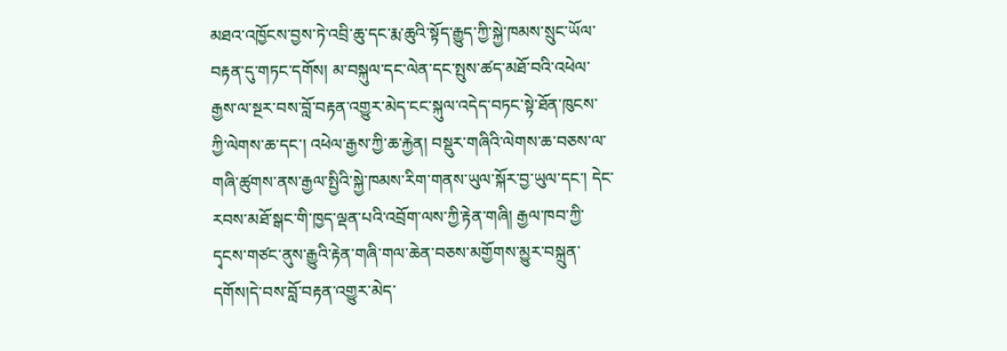མཐའ་འཁྱོངས་བྱས་ཏེ་འབྲི་ཆུ་དང་རྨ་ཆུའི་སྟོད་རྒྱུད་ཀྱི་སྐྱེ་ཁམས་སྲུང་ཡོལ་བརྟན་དུ་གཏང་དགོས། མ་བསྐུལ་དང་ལེན་དང་སྤུས་ཚད་མཐོ་བའི་འཕེལ་རྒྱས་ལ་སྔར་བས་བློ་བརྟན་འགྱུར་མེད་ངང་སྐུལ་འདེད་བཏང་སྟེ་ཐོན་ཁུངས་ཀྱི་ལེགས་ཆ་དང་། འཕེལ་རྒྱས་ཀྱི་ཆ་རྐྱེན། བསྡུར་གཞིའི་ལེགས་ཆ་བཅས་ལ་གཞི་ཚུགས་ནས་རྒྱལ་སྤྱིའི་སྐྱེ་ཁམས་རིག་གནས་ཡུལ་སྐོར་བྱ་ཡུལ་དང་། དེང་རབས་མཐོ་སྒང་གི་ཁྱད་ལྡན་པའི་འབྲོག་ལས་ཀྱི་རྟེན་གཞི། རྒྱལ་ཁབ་ཀྱི་དྭངས་གཙང་ནུས་རྒྱུའི་རྟེན་གཞི་གལ་ཆེན་བཅས་མགྱོགས་མྱུར་བསྐྲུན་དགོས།དེ་བས་བློ་བརྟན་འགྱུར་མེད་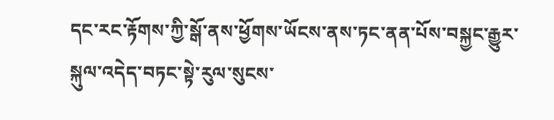དང་རང་རྟོགས་ཀྱི་སྒོ་ནས་ཕྱོགས་ཡོངས་ནས་ཏང་ནན་པོས་བསྐྱང་རྒྱུར་སྐུལ་འདེད་བཏང་སྟེ་རུལ་སུངས་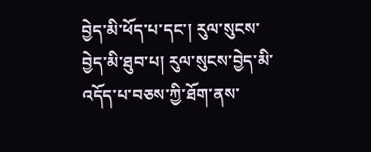བྱེད་མི་ཕོད་པ་དང་། རུལ་སུངས་བྱེད་མི་ཐུབ་པ། རུལ་སུངས་བྱེད་མི་འདོད་པ་བཅས་ཀྱི་ཐོག་ནས་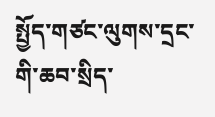སྤྱོད་གཙང་ལུགས་དྲང་གི་ཆབ་སྲིད་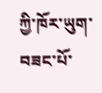ཀྱི་ཁོར་ཡུག་བཟང་པོ་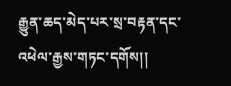རྒྱུན་ཆད་མེད་པར་སྲ་བརྟན་དང་འཕེལ་རྒྱས་གཏང་དགོས།།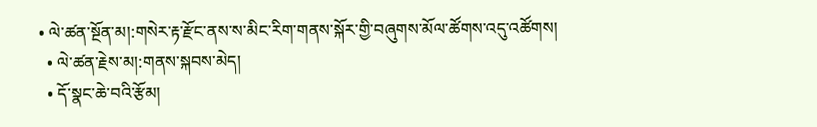• ལེ་ཚན་སྔོན་མ།:གསེར་རྟ་རྫོང་ནས་ས་མིང་རིག་གནས་སྐོར་གྱི་བཞུགས་མོལ་ཚོགས་འདུ་འཚོགས།
  • ལེ་ཚན་རྗེས་མ།:གནས་སྐབས་མེད།
  • དོ་སྣང་ཆེ་བའི་རྩོམ།